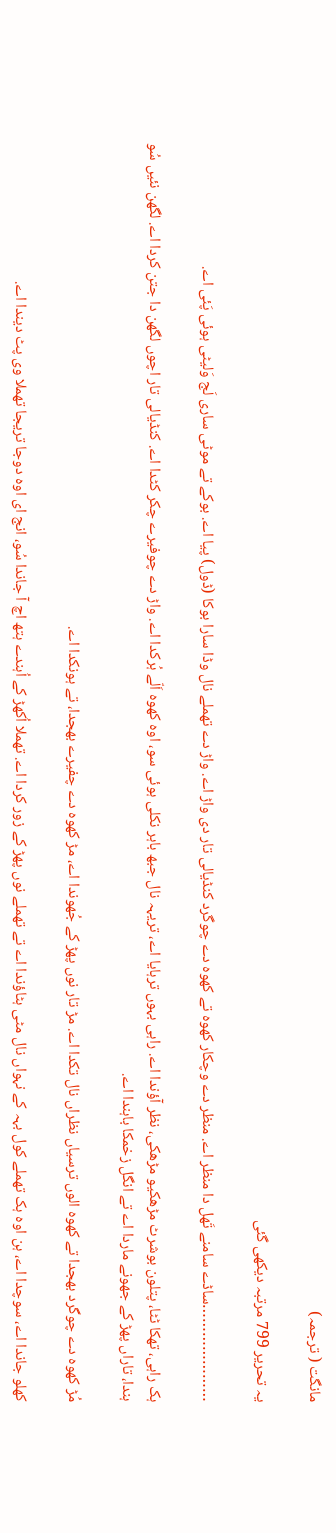مانگت ( ترجمہ)

یہ تحریر 799 مرتبہ دیکھی گئی

…………………ساڈے سامنے تَھل دا منظر اے. منظر دے وچکار کھوہ تے کھوہ دے چوگرد کنڈیالی تار دی واڑ اے. واڑ دے تھملے نال وڈا سارا بوکا (ڈول) پیا اے. بوکے تے موٹی ساری لَج وَلیٹی ہوئی پَئی اے.

ہک راہی، تھکا ٹٹا، پتلون بوشرٹ مڑھکیو مڑھکی، نظر آؤندا اے. راہی بہوں ترہایا اے، تریہہ نال جبھ باہر نکلی ہوئی سو، اوہ کھوہ اَلّے ہُرکدا اے. واڑ دے چوفیرے چکر کٹدا اے. کنڈیالی تار اچوں لگھن دا جتن کردا اے. لگھن نئیں سُو ہندا، تاراں پھڑ کے جھونے ماردا اے تے انگل زخمکا باہندا اے.

مُڑ کھوہ دے چوگرد بھجدا تے کھوہ الوں ترسیاں نظراں نال تکدا اے. مڑ تار نوں پھڑ کے جُھوندا اے، مڑ کھوہ دے چفیرے بھجدا، تے ہونکدا اے.

کھلو جاندا اے، سوچدا اے، ہن اوہ ہک تھملے کول بہہ کے نہواں نال مٹی ہٹاؤندا اے تے تھملے نوں پھڑ کے زور کردا اے. تھملا اُکھڑ کے اُہندے ہتھ اچ آ جاندا سُو، انج ای اوہ دوجا تریجا تھملا وی پٹ دیندا اے.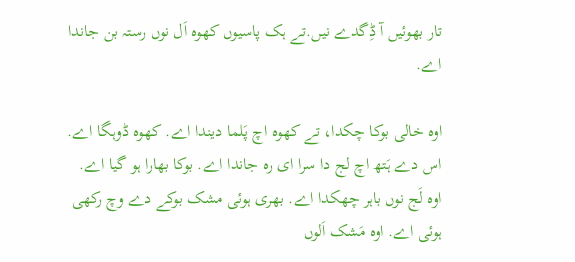تار بھوئیں آ ڈِگدے نیں.تے ہک پاسیوں کھوہ اَل نوں رستہ بن جاندا اے.

اوہ خالی بوکا چکدا، تے کھوہ اچ پَلما دیندا اے. کھوہ ڈوہگا اے. اس دے ہَتھ اچ لج دا سرا ای رہ جاندا اے. بوکا بھارا ہو گیا اے. اوہ لَج نوں باہر چھکدا اے. بھری ہوئی مشک بوکے دے وچ رکھی ہوئی اے. اوہ مَشک اَلوں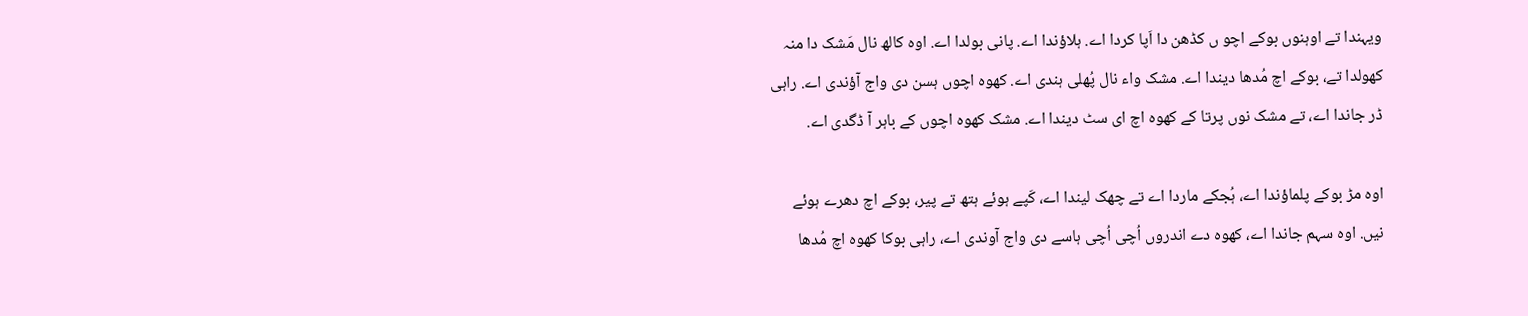ویہندا تے اوہنوں بوکے اچو ں کڈھن دا اَپا کردا اے. ہلاؤندا اے. پانی بولدا اے. اوہ کالھ نال مَشک دا منہ کھولدا تے، بوکے اچ مُدھا دیندا اے. مشک واء نال پُھلی ہندی اے. کھوہ اچوں ہسن دی واج آؤندی اے. راہی ڈر جاندا اے، تے مشک نوں پرتا کے کھوہ اچ ای سٹ دیندا اے. مشک کھوہ اچوں کے باہر آ ڈگدی اے.

اوہ مڑ بوکے پلماؤندا اے، ہُجکے ماردا اے تے چھک لیندا اے، کَپے ہوئے ہتھ تے پیر، بوکے اچ دھرے ہوئے نیں. اوہ سہم جاندا اے، کھوہ دے اندروں اُچی اُچی ہاسے دی واج آوندی اے، راہی بوکا کھوہ اچ مُدھا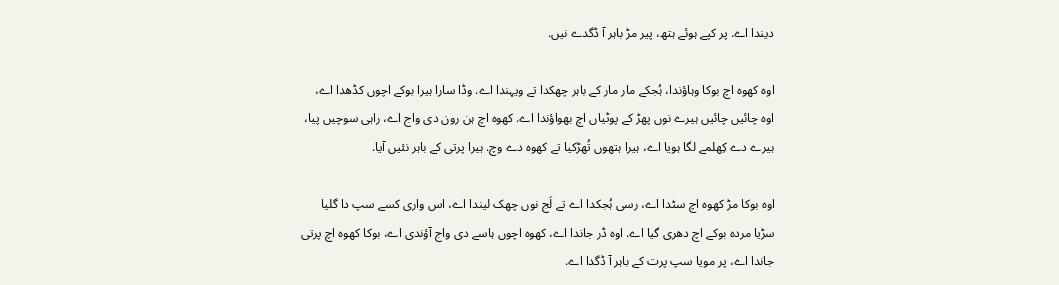دیندا اے. پر کپے ہوئے ہتھ، پیر مڑ باہر آ ڈگدے نیں.

اوہ کھوہ اچ بوکا وہاؤندا، ہُجکے مار مار کے باہر چھکدا تے ویہندا اے. وڈا سارا ہیرا بوکے اچوں کڈھدا اے، اوہ چائیں چائیں ہیرے نوں پھڑ کے پوٹیاں اچ بھواؤندا اے. کھوہ اچ ہن رون دی واج اے، راہی سوچیں پیا، ہیرے دے کِھلمے لگا ہویا اے، ہیرا ہتھوں تُھڑکیا تے کھوہ دے وچ. ہیرا پرتی کے باہر نئیں آیا.

اوہ بوکا مڑ کھوہ اچ سٹدا اے، رسی ہُجکدا اے تے لَج نوں چھک لیندا اے، اس واری کسے سپ دا گلیا سڑیا مردہ بوکے اچ دھری گیا اے. اوہ ڈر جاندا اے، کھوہ اچوں ہاسے دی واج آؤندی اے، بوکا کھوہ اچ پرتی جاندا اے، پر مویا سپ پرت کے باہر آ ڈگدا اے.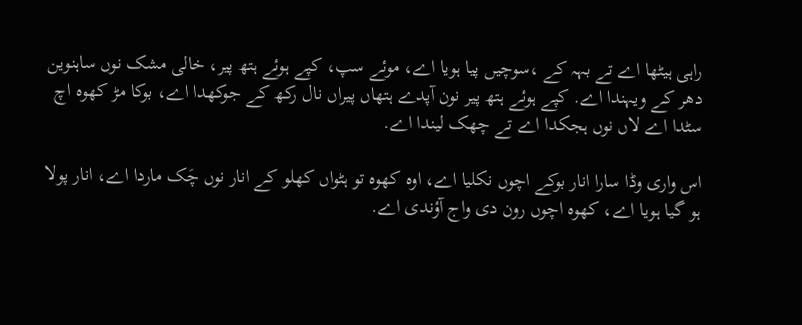راہی ہیٹھا اے تے بہہ کے ،سوچیں پیا ہویا اے، موئے سپ، کپے ہوئے ہتھ پیر، خالی مشک نوں ساہنوین دھر کے ویہندا اے. کپے ہوئے ہتھ پیر نون آپدے ہتھاں پیراں نال رکھ کے جوکھدا اے، بوکا مڑ کھوہ اچ سٹدا اے لاں نوں ہجکدا اے تے چھک لیندا اے.

اس واری وڈا سارا انار بوکے اچوں نکلیا اے، اوہ کھوہ تو ہٹواں کھلو کے انار نوں چَک ماردا اے، انار پولا ہو گیا ہویا اے، کھوہ اچوں رون دی واج آؤندی اے.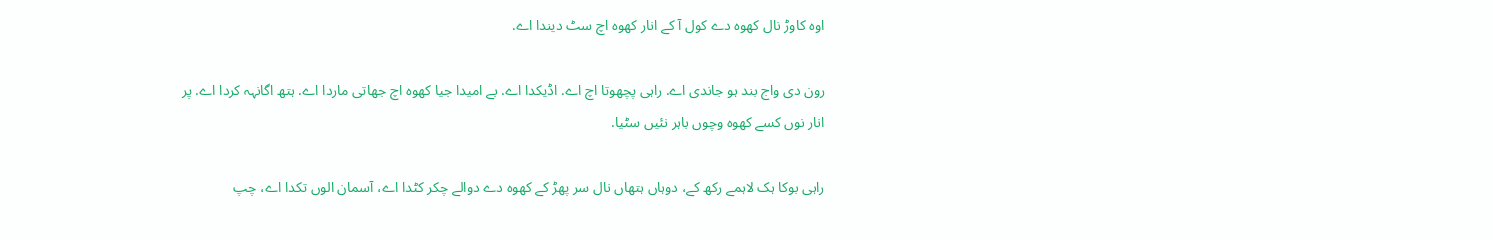اوہ کاوڑ نال کھوہ دے کول آ کے انار کھوہ اچ سٹ دیندا اے.

رون دی واج بند ہو جاندی اے. راہی پچھوتا اچ اے. اڈیکدا اے. بے امیدا جیا کھوہ اچ جھاتی ماردا اے. ہتھ اگانہہ کردا اے. پر انار نوں کسے کھوہ وچوں باہر نئیں سٹیا.

راہی بوکا ہک لاہمے رکھ کے، دوہاں ہتھاں نال سر پھڑ کے کھوہ دے دوالے چکر کٹدا اے، آسمان الوں تکدا اے، چپ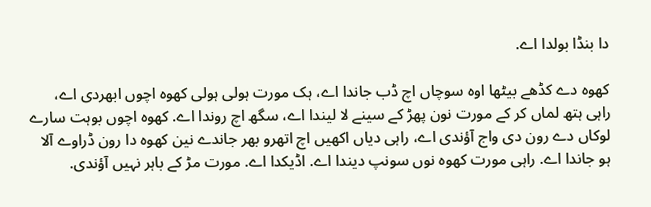دا بنڈا بولدا اے.

کھوہ دے کڈھے بیٹھا اوہ سوچاں اچ ڈب جاندا اے، ہک مورت ہولی ہولی کھوہ اچوں ابھردی اے، راہی ہتھ لماں کر کے مورت نون پھڑ کے سینے لا لیندا اے، سگھ اچ روندا اے. کھوہ اچوں بوہت سارے لوکاں دے رون دی واج آؤندی اے، راہی دیاں اکھیں اچ اتھرو بھر جاندے نین کھوہ دا رون ڈراوے آلا ہو جاندا اے. راہی مورت کھوہ نوں سونپ دیندا اے. اڈیکدا اے. مورت مڑ کے باہر نہیں آؤندی.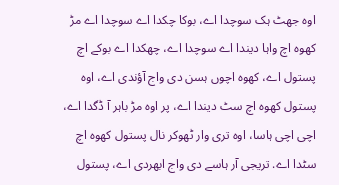اوہ جھٹ ہک سوچدا اے، بوکا چکدا اے سوچدا اے مڑ کھوہ اچ واہا دیندا اے سوچدا اے، چھکدا اے بوکے اچ پستول اے، کھوہ اچوں ہسن دی واج آؤندی اے، اوہ پستول کھوہ اچ سٹ دیندا اے، پر اوہ مڑ باہر آ ڈگدا اے، اچی اچی ہاسا، اوہ تری وار ٹھوکر نال پستول کھوہ اچ سٹدا اے. تریجی آر ہاسے دی واج ابھردی اے، پستول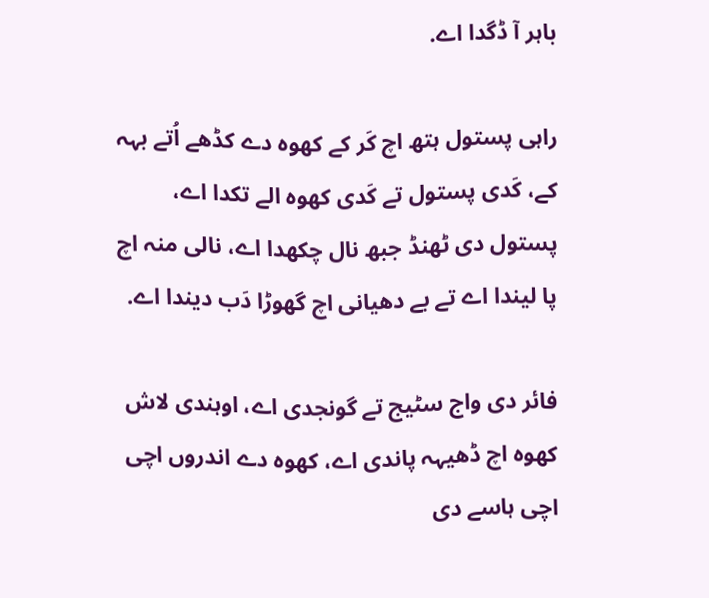باہر آ ڈگدا اے.

راہی پستول ہتھ اچ کَر کے کھوہ دے کڈھے اُتے بہہ کے، کَدی پستول تے کَدی کھوہ الے تکدا اے، پستول دی ٹھنڈ جبھ نال چکھدا اے، نالی منہ اچ پا لیندا اے تے بے دھیانی اچ گھوڑا دَب دیندا اے.

فائر دی واج سٹیج تے گونجدی اے، اوہندی لاش کھوہ اچ ڈھیہہ پاندی اے، کھوہ دے اندروں اچی اچی ہاسے دی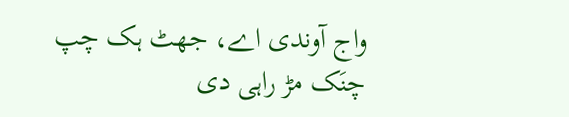واج آوندی اے، جھٹ ہک چپ چنَک مڑ راہی دی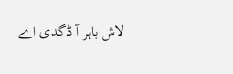لاش باہر آ ڈگدی اے